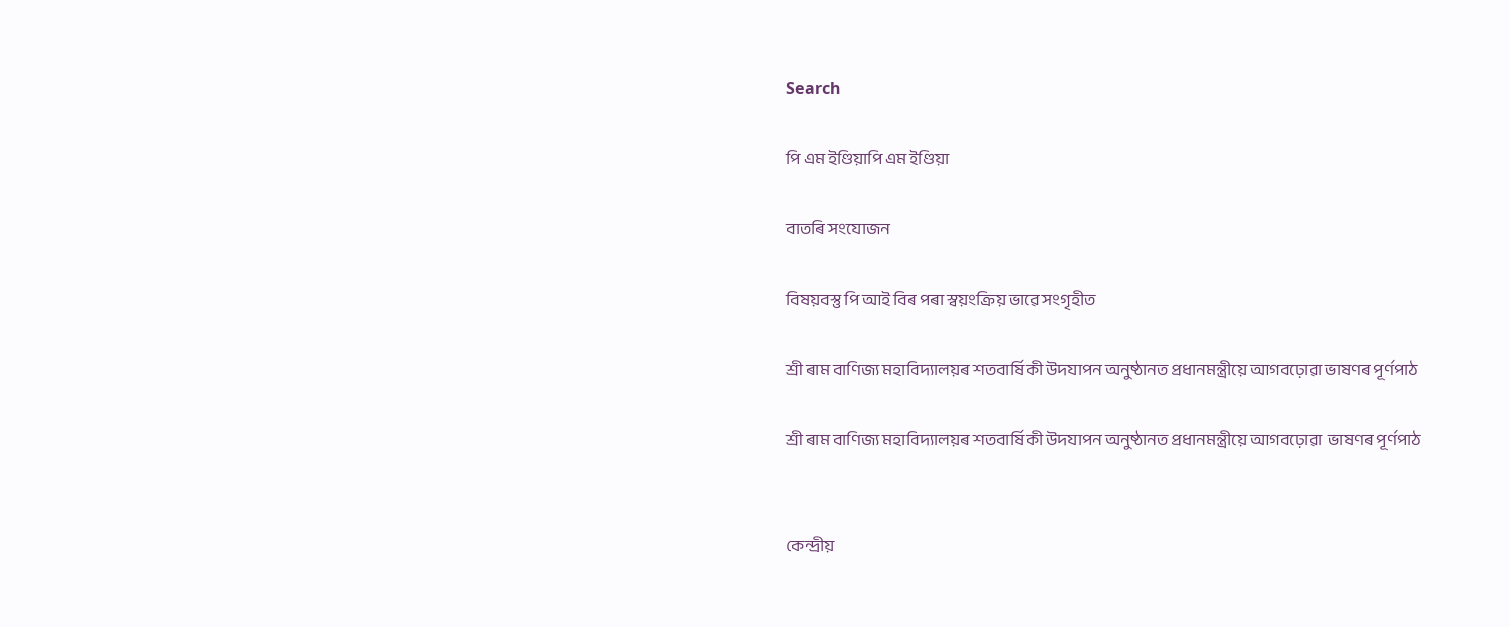Search

পি এম ইণ্ডিয়াপি এম ইণ্ডিয়া

বাতৰি সংযোজন

বিষয়বস্তু পি আই বিৰ পৰা স্বয়ংক্ৰিয় ভাৱে সংগৃহীত

শ্ৰী ৰাম বাণিজ্য মহাবিদ্যালয়ৰ শতবাৰ্ষিকী উদযাপন অনুষ্ঠানত প্ৰধানমন্ত্ৰীয়ে আগবঢ়োৱা ভাষণৰ পূৰ্ণপাঠ

শ্ৰী ৰাম বাণিজ্য মহাবিদ্যালয়ৰ শতবাৰ্ষিকী উদযাপন অনুষ্ঠানত প্ৰধানমন্ত্ৰীয়ে আগবঢ়োৱা  ভাষণৰ পূৰ্ণপাঠ


কেন্দ্ৰীয়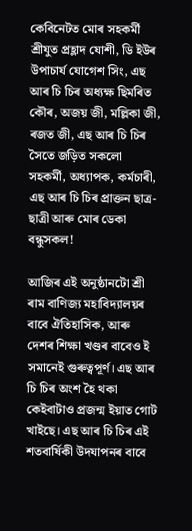কেবিনেটত মোৰ সহকৰ্মী শ্ৰীযুত প্ৰহ্লাদ যোশী, ডি ইউৰ উপাচাৰ্য যোগেশ সিং, এছ আৰ চি চিৰ অধ্যক্ষ ছিমৰিত কৌৰ, অজয় জী, মল্লিকা জী, ৰজত জী, এছ আৰ চি চিৰ সৈতে জড়িত সকলো সহকৰ্মী, অধ্যাপক, কৰ্মচাৰী, এছ আৰ চি চিৰ প্ৰাক্তন ছাত্ৰ-ছাত্ৰী আৰু মোৰ ডেকা বন্ধুসকল!

আজিৰ এই অনুষ্ঠানটো শ্ৰী ৰাম বাণিজ্য মহাবিদ্যালয়ৰ বাবে ঐতিহাসিক, আৰু দেশৰ শিক্ষা খণ্ডৰ বাবেও ই সমানেই গুৰুত্বপূৰ্ণ। এছ আৰ চি চিৰ অংশ হৈ থকা কেইবাটাও প্ৰজন্ম ইয়াত গোট খাইছে। এছ আৰ চি চিৰ এই শতবাৰ্ষিকী উদযাপনৰ বাবে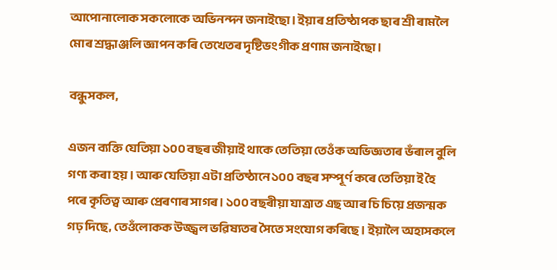আপোনালোক সকলোকে অভিনন্দন জনাইছো। ইয়াৰ প্ৰতিষ্ঠাপক ছাৰ শ্ৰী ৰামলৈ মোৰ শ্ৰদ্ধাঞ্জলি জ্ঞাপন কৰি তেখেতৰ দৃষ্টিভংগীক প্ৰণাম জনাইছো।

বন্ধুসকল,

এজন ব্যক্তি যেতিয়া ১০০ বছৰ জীয়াই থাকে তেতিয়া তেওঁক অভিজ্ঞতাৰ ভঁৰাল বুলি গণ্য কৰা হয়। আৰু যেতিয়া এটা প্ৰতিষ্ঠানে ১০০ বছৰ সম্পূৰ্ণ কৰে তেতিয়া ই হৈ পৰে কৃতিত্ব আৰু প্ৰেৰণাৰ সাগৰ। ১০০ বছৰীয়া যাত্ৰাত এছ আৰ চি চিয়ে প্ৰজন্মক গঢ় দিছে, তেওঁলোকক উজ্জ্বল ভৱিষ্যতৰ সৈতে সংযোগ কৰিছে। ইয়ালৈ অহাসকলে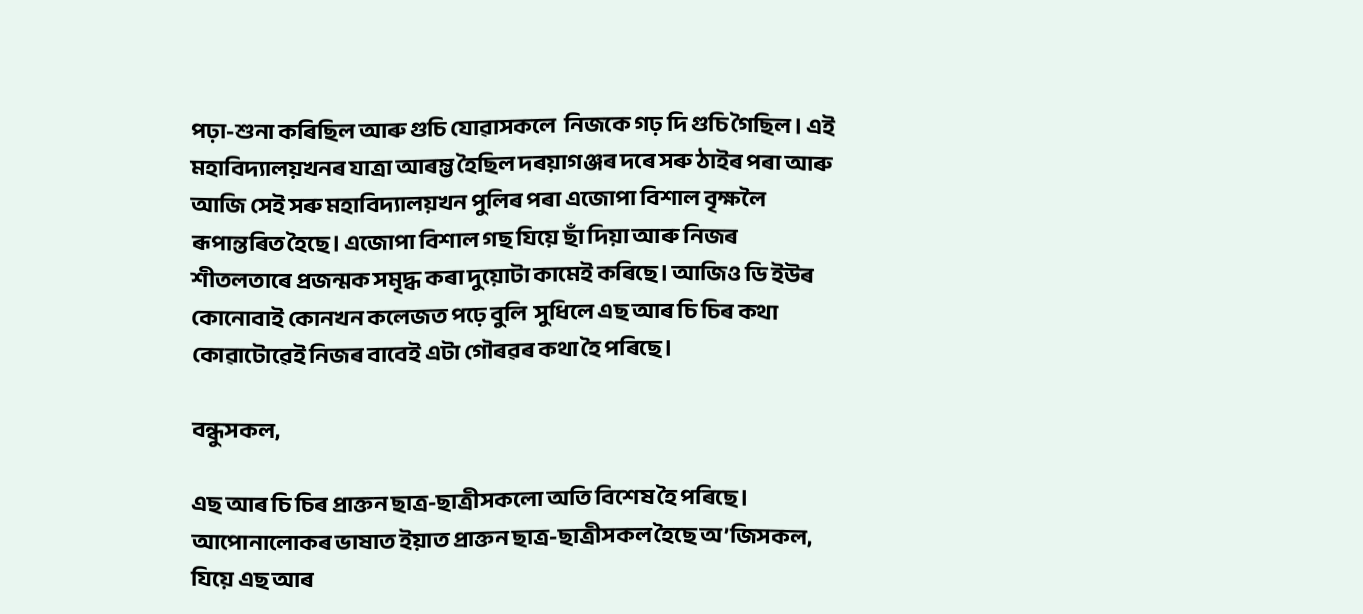পঢ়া-শুনা কৰিছিল আৰু গুচি যোৱাসকলে  নিজকে গঢ় দি গুচি গৈছিল। এই মহাবিদ্যালয়খনৰ যাত্ৰা আৰম্ভ হৈছিল দৰয়াগঞ্জৰ দৰে সৰু ঠাইৰ পৰা আৰু আজি সেই সৰু মহাবিদ্যালয়খন পুলিৰ পৰা এজোপা বিশাল বৃক্ষলৈ ৰূপান্তৰিত হৈছে। এজোপা বিশাল গছ যিয়ে ছাঁ দিয়া আৰু নিজৰ শীতলতাৰে প্ৰজন্মক সমৃদ্ধ কৰা দুয়োটা কামেই কৰিছে। আজিও ডি ইউৰ কোনোবাই কোনখন কলেজত পঢ়ে বুলি  সুধিলে এছ আৰ চি চিৰ কথা কোৱাটোৱেই নিজৰ বাবেই এটা গৌৰৱৰ কথা হৈ পৰিছে।

বন্ধুসকল,

এছ আৰ চি চিৰ প্ৰাক্তন ছাত্ৰ-ছাত্ৰীসকলো অতি বিশেষ হৈ পৰিছে। আপোনালোকৰ ভাষাত ইয়াত প্ৰাক্তন ছাত্ৰ-ছাত্ৰীসকল হৈছে অ’জিসকল, যিয়ে এছ আৰ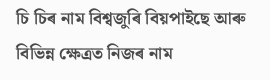চি চিৰ নাম বিশ্বজুৰি বিয়পাইছে আৰু বিভিন্ন ক্ষেত্ৰত নিজৰ নাম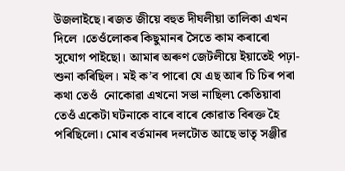উজলাইছে। ৰজত জীয়ে বহুত দীঘলীয়া তালিকা এখন দিলে ।তেওঁলোকৰ কিছুমানৰ সৈতে কাম কৰাৰো সুযোগ পাইছো। আমাৰ অৰুণ জেটলীয়ে ইয়াতেই পঢ়া-শুনা কৰিছিল। মই ক’ব পাৰো যে এছ আৰ চি চিৰ পৰা কথা তেওঁ  নোকোৱা এখনো সভা নাছিল৷ কেতিয়াবা তেওঁ একেটা ঘটনাকে বাৰে বাৰে কোৱাত বিৰক্ত হৈ পৰিছিলো। মোৰ বৰ্তমানৰ দলটোত আছে ভাতৃ সঞ্জীৱ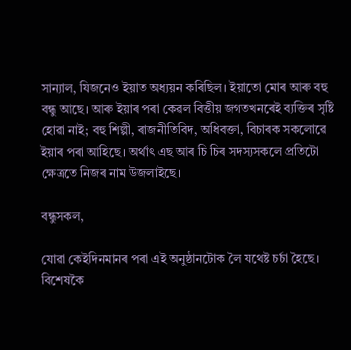সান্যাল, যিজনেও ইয়াত অধ্যয়ন কৰিছিল। ইয়াতো মোৰ আৰু বহু বন্ধু আছে। আৰু ইয়াৰ পৰা কেৱল বিত্তীয় জগতখনৰেই ব্যক্তিৰ সৃষ্টি হোৱা নাই; বহু শিল্পী, ৰাজনীতিবিদ, অধিবক্তা, বিচাৰক সকলোৱে ইয়াৰ পৰা আহিছে। অৰ্থাৎ এছ আৰ চি চিৰ সদস্যসকলে প্ৰতিটো ক্ষেত্ৰতে নিজৰ নাম উজলাইছে।

বন্ধুসকল,

যোৱা কেইদিনমানৰ পৰা এই অনুষ্ঠানটোক লৈ যথেষ্ট চৰ্চা হৈছে। বিশেষকৈ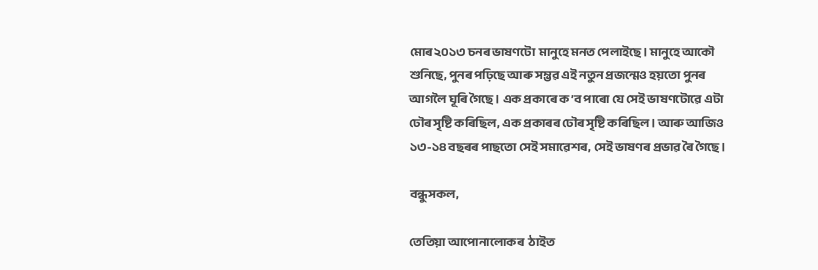মোৰ ২০১৩ চনৰ ভাষণটো  মানুহে মনত পেলাইছে। মানুহে আকৌ শুনিছে, পুনৰ পঢ়িছে আৰু সম্ভৱ এই নতুন প্ৰজন্মেও হয়তো পুনৰ  আগলৈ ঘূৰি গৈছে। এক প্ৰকাৰে ক’ব পাৰো যে সেই ভাষণটোৱে এটা ঢৌৰ সৃষ্টি কৰিছিল, এক প্ৰকাৰৰ ঢৌৰ সৃষ্টি কৰিছিল। আৰু আজিও ১৩-১৪ বছৰৰ পাছতো সেই সমাৱেশৰ, সেই ভাষণৰ প্ৰভাৱ ৰৈ গৈছে।

বন্ধুসকল,

তেতিয়া আপোনালোকৰ  ঠাইত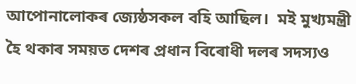আপোনালোকৰ জ্যেষ্ঠসকল বহি আছিল।  মই মুখ্যমন্ত্ৰী হৈ থকাৰ সময়ত দেশৰ প্ৰধান বিৰোধী দলৰ সদস্যও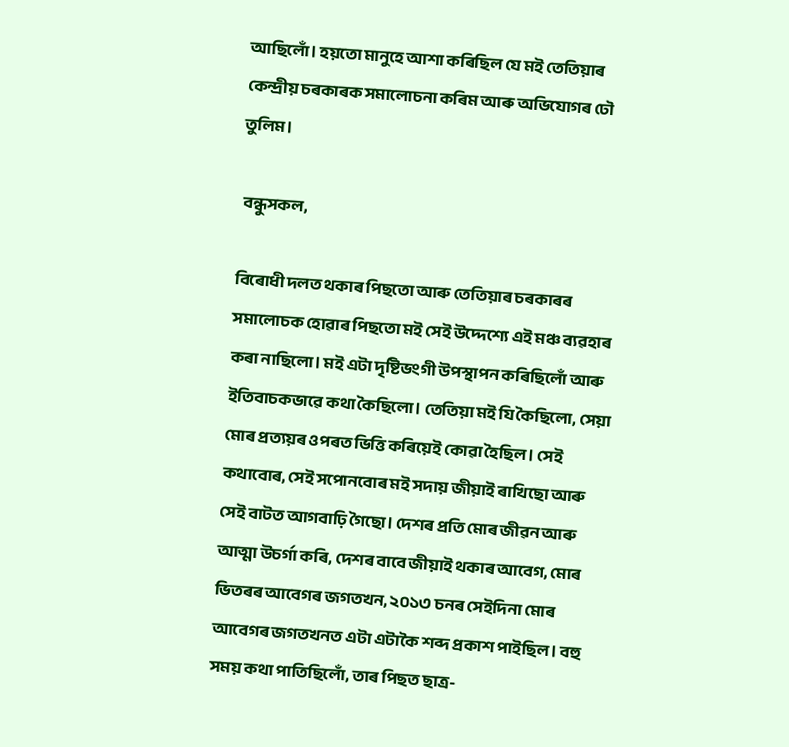আছিলোঁ। হয়তো মানুহে আশা কৰিছিল যে মই তেতিয়াৰ কেন্দ্ৰীয় চৰকাৰক সমালোচনা কৰিম আৰু অভিযোগৰ ঢৌ তুলিম।

 বন্ধুসকল,

বিৰোধী দলত থকাৰ পিছতো আৰু তেতিয়াৰ চৰকাৰৰ সমালোচক হোৱাৰ পিছতো মই সেই উদ্দেশ্যে এই মঞ্চ ব্যৱহাৰ কৰা নাছিলো। মই এটা দৃষ্টিভংগী উপস্থাপন কৰিছিলোঁ আৰু ইতিবাচকভাৱে কথা কৈছিলো। তেতিয়া মই যি কৈছিলো, সেয়া মোৰ প্ৰত্যয়ৰ ওপৰত ভিত্তি কৰিয়েই কোৱা হৈছিল। সেই কথাবোৰ, সেই সপোনবোৰ মই সদায় জীয়াই ৰাখিছো আৰু সেই বাটত আগবাঢ়ি গৈছো। দেশৰ প্ৰতি মোৰ জীৱন আৰু আত্মা উচৰ্গা কৰি, দেশৰ বাবে জীয়াই থকাৰ আবেগ, মোৰ ভিতৰৰ আবেগৰ জগতখন, ২০১৩ চনৰ সেইদিনা মোৰ আবেগৰ জগতখনত এটা এটাকৈ শব্দ প্ৰকাশ পাইছিল। বহু সময় কথা পাতিছিলোঁ, তাৰ পিছত ছাত্ৰ-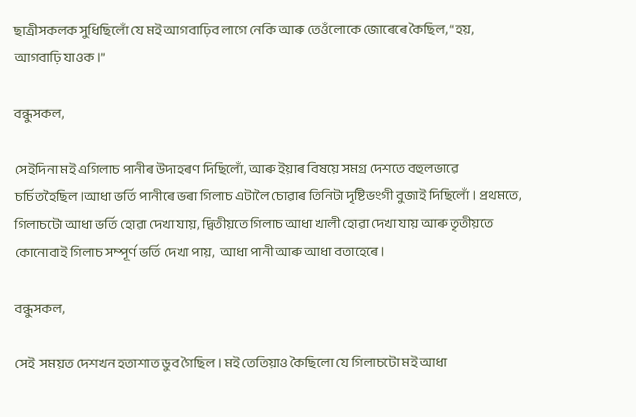ছাত্ৰীসকলক সুধিছিলোঁ যে মই আগবাঢ়িব লাগে নেকি আৰু তেওঁলোকে জোৰেৰে কৈছিল, “হয়, আগবাঢ়ি যাওক।”

বন্ধুসকল,

সেইদিনা মই এগিলাচ পানীৰ উদাহৰণ দিছিলোঁ, আৰু ইয়াৰ বিষয়ে সমগ্ৰ দেশতে বহুলভাৱে চৰ্চিতহৈছিল।আধা ভৰ্তি পানীৰে ভৰা গিলাচ এটালৈ চোৱাৰ তিনিটা দৃষ্টিভংগী বুজাই দিছিলোঁ। প্ৰথমতে, গিলাচটো আধা ভৰ্তি হোৱা দেখা যায়, দ্বিতীয়তে গিলাচ আধা খালী হোৱা দেখা যায় আৰু তৃতীয়তে কোনোবাই গিলাচ সম্পূৰ্ণ ভৰ্তি দেখা পায়,  আধা পানী আৰু আধা বতাহেৰে।

বন্ধুসকল,

সেই  সময়ত দেশখন হতাশাত ডুব গৈছিল। মই তেতিয়াও কৈছিলো যে গিলাচটো মই আধা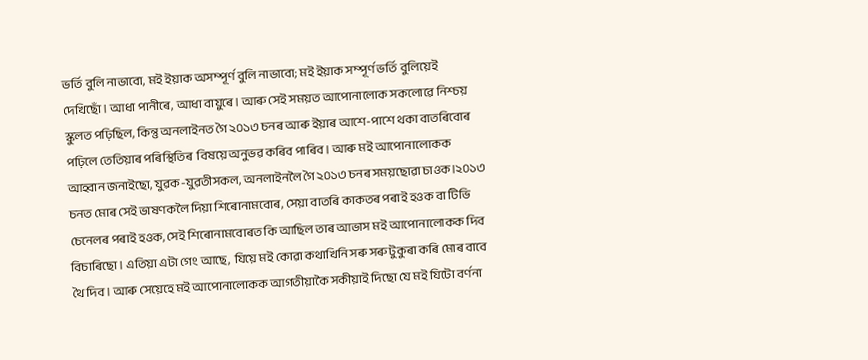ভৰ্তি বুলি নাভাবো, মই ইয়াক অসম্পূৰ্ণ বুলি নাভাবো; মই ইয়াক সম্পূৰ্ণ ভৰ্তি বুলিয়েই দেখিছোঁ। আধা পানীৰে, আধা বায়ুৰে। আৰু সেই সময়ত আপোনালোক সকলোৱে নিশ্চয় স্কুলত পঢ়িছিল, কিন্তু অনলাইনত গৈ ২০১৩ চনৰ আৰু ইয়াৰ আশে-পাশে থকা বাতৰিবোৰ পঢ়িলে তেতিয়াৰ পৰিস্থিতিৰ  বিষয়ে অনুভৱ কৰিব পাৰিব। আৰু মই আপোনালোকক আহ্বান জনাইছো, যুৱক-যুৱতীসকল, অনলাইনলৈ গৈ ২০১৩ চনৰ সময়ছোৱা চাওক।২০১৩ চনত মোৰ সেই ভাষণকলৈ দিয়া শিৰোনামবোৰ, সেয়া বাতৰি কাকতৰ পৰাই হওক বা টিভি চেনেলৰ পৰাই হওক, সেই শিৰোনামবোৰত কি আছিল তাৰ আভাস মই আপোনালোকক দিব বিচাৰিছো। এতিয়া এটা গেং আছে,  যিয়ে মই কোৱা কথাখিনি সৰু সৰু টুকুৰা কৰি মোৰ বাবে  থৈ দিব। আৰু সেয়েহে মই আপোনালোকক আগতীয়াকৈ সকীয়াই দিছো যে মই যিটো বৰ্ণনা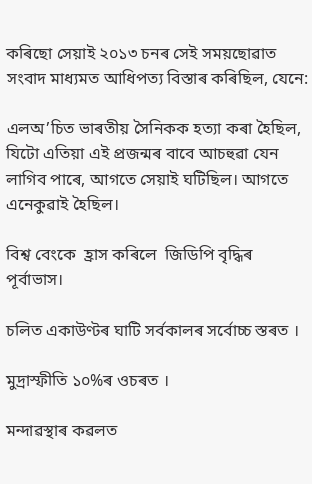কৰিছো সেয়াই ২০১৩ চনৰ সেই সময়ছোৱাত সংবাদ মাধ্যমত আধিপত্য বিস্তাৰ কৰিছিল, যেনে:

এলঅ’চিত ভাৰতীয় সৈনিকক হত্যা কৰা হৈছিল, যিটো এতিয়া এই প্ৰজন্মৰ বাবে আচহুৱা যেন লাগিব পাৰে, আগতে সেয়াই ঘটিছিল। আগতে এনেকুৱাই হৈছিল।

বিশ্ব বেংকে  হ্ৰাস কৰিলে  জিডিপি বৃদ্ধিৰ পূৰ্বাভাস।

চলিত একাউণ্টৰ ঘাটি সৰ্বকালৰ সৰ্বোচ্চ স্তৰত ।

মুদ্ৰাস্ফীতি ১০%ৰ ওচৰত ।

মন্দাৱস্থাৰ কৱলত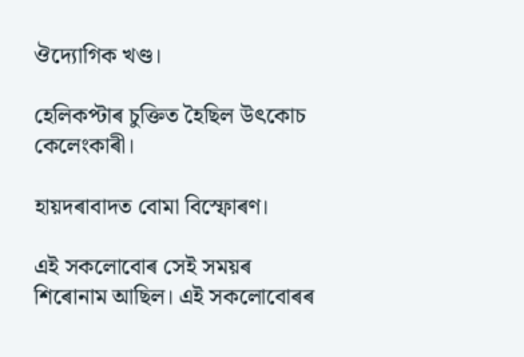ঔদ্যোগিক খণ্ড।

হেলিকপ্টাৰ চুক্তিত হৈছিল উৎকোচ কেলেংকাৰী।

হায়দৰাবাদত বোমা বিস্ফোৰণ।

এই সকলোবোৰ সেই সময়ৰ শিৰোনাম আছিল। এই সকলোবোৰৰ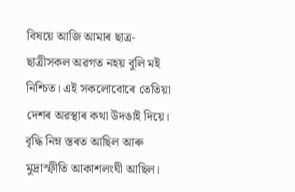বিষয়ে আজি আমাৰ ছাত্ৰ-ছাত্ৰীসকল অৱগত নহয় বুলি মই নিশ্চিত। এই সকলোবোৰে তেতিয়া দেশৰ অৱস্থাৰ কথা উদঙাই দিয়ে। বৃদ্ধি নিম্ন স্তৰত আছিল আৰু মুদ্ৰাস্ফীতি আকাশলংঘী আছিল।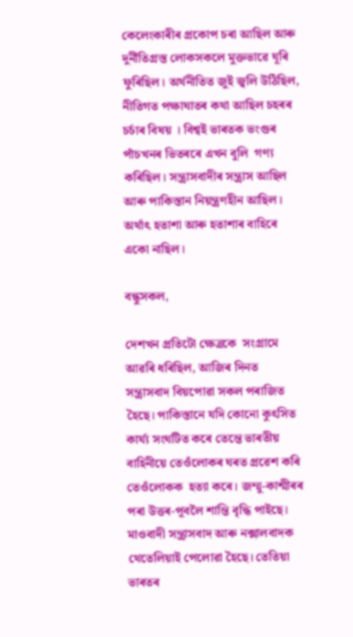কেলেংকাৰীৰ প্ৰকোপ চৰা আছিল আৰু দুৰ্নীতিগ্ৰস্ত লোকসকলে মুক্তভাৱে ঘূৰি ফুৰিছিল। অৰ্থনীতিত জুই জ্বলি উঠিছিল, নীতিগত পক্ষাঘাতৰ কথা আছিল চহৰৰ চৰ্চাৰ বিষয় । বিশ্বই ভাৰতক ভংগুৰ পাঁচখনৰ ভিতৰৰে এখন বুলি  গণ্য কৰিছিল। সন্ত্ৰাসবাদীৰ সন্ত্ৰাস আছিল আৰু পাকিস্তান নিয়ন্ত্ৰণহীন আছিল। অৰ্থাৎ হতাশা আৰু হতাশাৰ বাহিৰে একো নাছিল।

বন্ধুসকল,

দেশখন প্ৰতিটো ক্ষেত্ৰকে  সংগ্ৰামে  আৱৰি ধৰিছিল, আজিৰ দিনত সন্ত্ৰাসবাদ বিয়পোৱা সকল পৰাজিত হৈছে। পাকিস্তানে যদি কোনো কুৎসিত কাৰ্য্য সংঘটিত কৰে তেন্তে ভাৰতীয় বাহিনীয়ে তেওঁলোকৰ ঘৰত প্ৰৱেশ কৰি তেওঁলোকক  হত্যা কৰে। জম্মু-কাশ্মীৰৰ পৰা উত্তৰ-পূবলৈ শান্তি বৃদ্ধি পাইছে। মাওবাদী সন্ত্ৰাসবাদ আৰু নক্সালবাদক থেতেলিয়াই পেলোৱা হৈছে। তেতিয়া ভাৰতৰ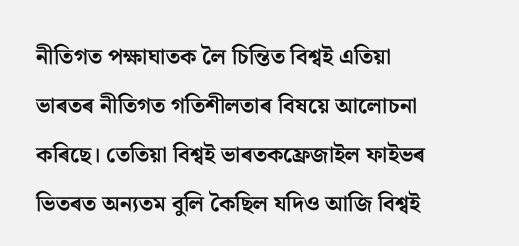নীতিগত পক্ষাঘাতক লৈ চিন্তিত বিশ্বই এতিয়া ভাৰতৰ নীতিগত গতিশীলতাৰ বিষয়ে আলোচনা কৰিছে। তেতিয়া বিশ্বই ভাৰতকফ্ৰেজাইল ফাইভৰ ভিতৰত অন্যতম বুলি কৈছিল যদিও আজি বিশ্বই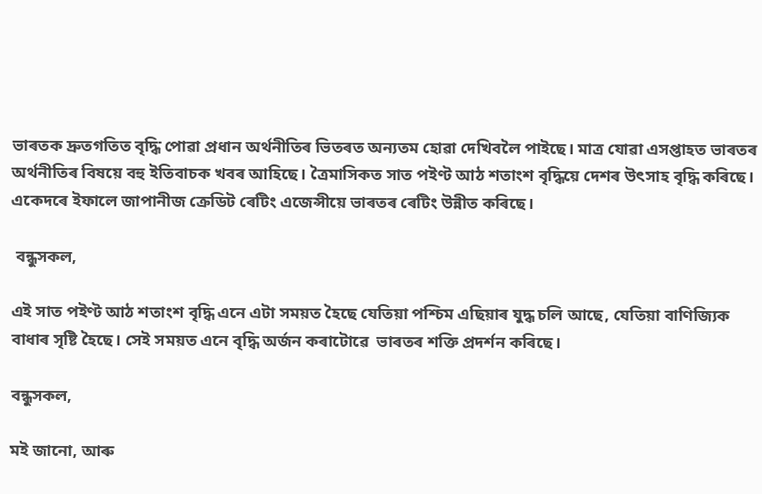ভাৰতক দ্ৰুতগতিত বৃদ্ধি পোৱা প্ৰধান অৰ্থনীতিৰ ভিতৰত অন্যতম হোৱা দেখিবলৈ পাইছে। মাত্ৰ যোৱা এসপ্তাহত ভাৰতৰ অৰ্থনীতিৰ বিষয়ে বহু ইতিবাচক খবৰ আহিছে। ত্ৰৈমাসিকত সাত পইণ্ট আঠ শতাংশ বৃদ্ধিয়ে দেশৰ উৎসাহ বৃদ্ধি কৰিছে। একেদৰে ইফালে জাপানীজ ক্ৰেডিট ৰেটিং এজেন্সীয়ে ভাৰতৰ ৰেটিং উন্নীত কৰিছে।

 বন্ধুসকল,

এই সাত পইণ্ট আঠ শতাংশ বৃদ্ধি এনে এটা সময়ত হৈছে যেতিয়া পশ্চিম এছিয়াৰ যুদ্ধ চলি আছে, যেতিয়া বাণিজ্যিক বাধাৰ সৃষ্টি হৈছে। সেই সময়ত এনে বৃদ্ধি অৰ্জন কৰাটোৱে  ভাৰতৰ শক্তি প্ৰদৰ্শন কৰিছে।

বন্ধুসকল,

মই জানো, আৰু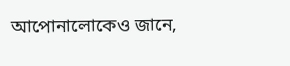আপোনালোকেও জানে,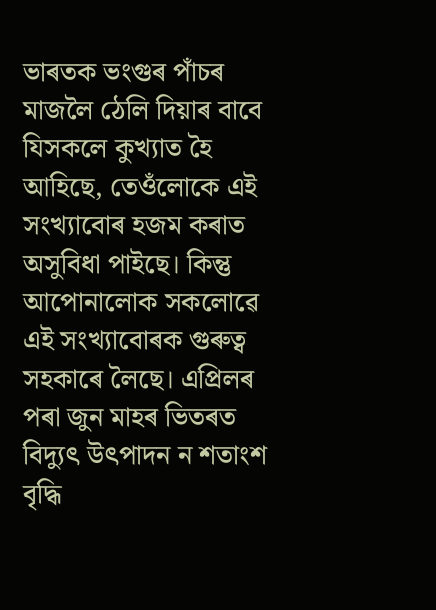ভাৰতক ভংগুৰ পাঁচৰ মাজলৈ ঠেলি দিয়াৰ বাবে যিসকলে কুখ্যাত হৈ আহিছে, তেওঁলোকে এই সংখ্যাবোৰ হজম কৰাত অসুবিধা পাইছে। কিন্তু আপোনালোক সকলোৱে এই সংখ্যাবোৰক গুৰুত্ব সহকাৰে লৈছে। এপ্ৰিলৰ পৰা জুন মাহৰ ভিতৰত বিদ্যুৎ উৎপাদন ন শতাংশ বৃদ্ধি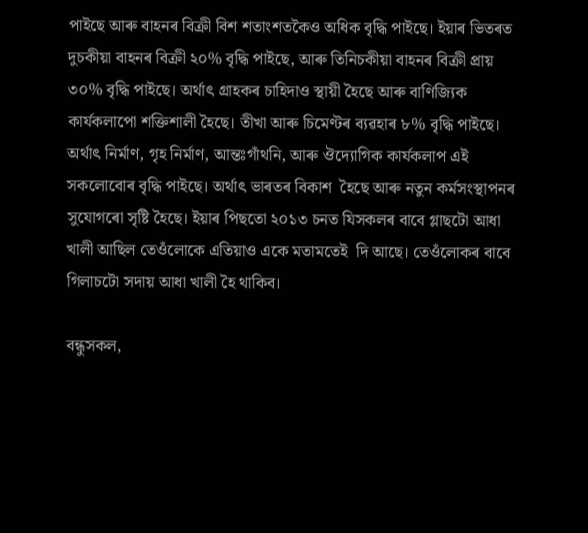পাইছে আৰু বাহনৰ বিক্ৰী বিশ শতাংশতকৈও অধিক বৃদ্ধি পাইছে। ইয়াৰ ভিতৰত দুচকীয়া বাহনৰ বিক্ৰী ২০% বৃদ্ধি পাইছে, আৰু তিনিচকীয়া বাহনৰ বিক্ৰী প্ৰায় ৩০% বৃদ্ধি পাইছে। অৰ্থাৎ গ্ৰাহকৰ চাহিদাও স্থায়ী হৈছে আৰু বাণিজ্যিক কাৰ্যকলাপো শক্তিশালী হৈছে। তীখা আৰু চিমেণ্টৰ ব্যৱহাৰ ৮% বৃদ্ধি পাইছে। অৰ্থাৎ নিৰ্মাণ, গৃহ নিৰ্মাণ, আন্তঃগাঁথনি, আৰু ঔদ্যোগিক কাৰ্যকলাপ এই সকলোবোৰ বৃদ্ধি পাইছে। অৰ্থাৎ ভাৰতৰ বিকাশ  হৈছে আৰু নতুন কৰ্মসংস্থাপনৰ সুযোগৰো সৃষ্টি হৈছে। ইয়াৰ পিছতো ২০১৩ চনত যিসকলৰ বাবে গ্লাছটো আধা খালী আছিল তেওঁলোকে এতিয়াও একে মতামতেই  দি আছে। তেওঁলোকৰ বাবে গিলাচটো সদায় আধা খালী হৈ থাকিব।

বন্ধুসকল,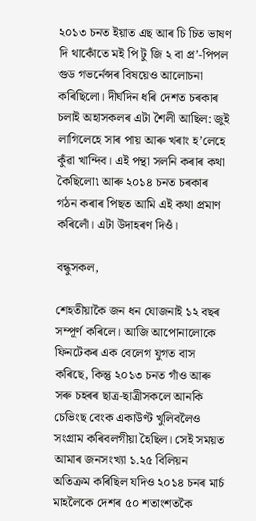২০১৩ চনত ইয়াত এছ আৰ চি চিত ভাষণ দি থাকোঁতে মই পি টু জি ২ বা প্ৰ’-পিপল গুড গভৰ্নেন্সৰ বিষয়েও আলোচনা কৰিছিলো। দীৰ্ঘদিন ধৰি দেশত চৰকাৰ চলাই অহাসকলৰ এটা শৈলী আছিল: জুই লাগিলেহে সাৰ পায় আৰু খৰাং হ’লেহে কুঁৱা খান্দিব। এই পন্থা সলনি কৰাৰ কথা কৈছিলো৷ আৰু ২০১৪ চনত চৰকাৰ গঠন কৰাৰ পিছত আমি এই কথা প্ৰমাণ কৰিলোঁ। এটা উদাহৰণ দিওঁ।

বন্ধুসকল,

শেহতীয়াকৈ জন ধন যোজনাই ১২ বছৰ সম্পূৰ্ণ কৰিলে। আজি আপোনালোকে  ফিনটেকৰ এক বেলেগ যুগত বাস কৰিছে, কিন্তু ২০১৩ চনত গাঁও আৰু সৰু চহৰৰ ছাত্ৰ-ছাত্ৰীসকলে আনকি চেভিংছ বেংক একাউণ্ট খুলিবলৈও সংগ্ৰাম কৰিবলগীয়া হৈছিল। সেই সময়ত আমাৰ জনসংখ্যা ১.২৫ বিলিয়ন অতিক্ৰম কৰিছিল যদিও ২০১৪ চনৰ মাৰ্চ মাহলৈকে দেশৰ ৫০ শতাংশতকৈ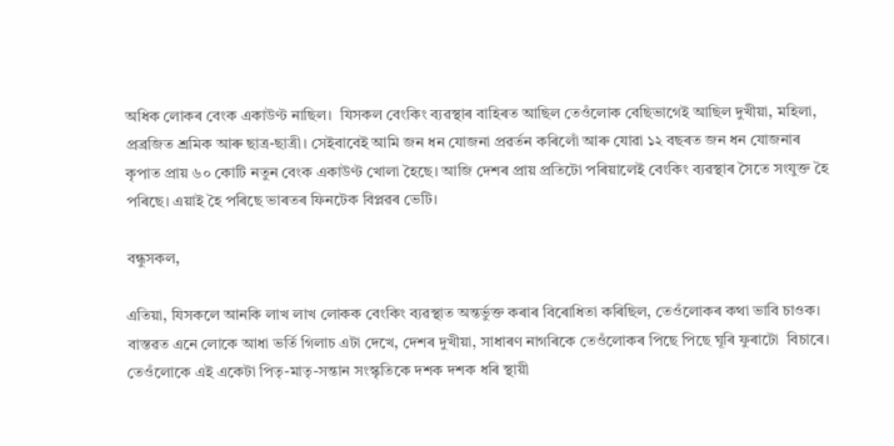অধিক লোকৰ বেংক একাউণ্ট নাছিল।  যিসকল বেংকিং ব্যৱস্থাৰ বাহিৰত আছিল তেওঁলোক বেছিভাগেই আছিল দুখীয়া, মহিলা, প্ৰব্ৰজিত শ্ৰমিক আৰু ছাত্ৰ-ছাত্ৰী। সেইবাবেই আমি জন ধন যোজনা প্ৰৱৰ্তন কৰিলোঁ আৰু যোৱা ১২ বছৰত জন ধন যোজনাৰ কৃপাত প্ৰায় ৬০ কোটি নতুন বেংক একাউণ্ট খোলা হৈছে। আজি দেশৰ প্ৰায় প্ৰতিটো পৰিয়ালেই বেংকিং ব্যৱস্থাৰ সৈতে সংযুক্ত হৈ পৰিছে। এয়াই হৈ পৰিছে ভাৰতৰ ফিনটেক বিপ্লৱৰ ভেটি।

বন্ধুসকল,

এতিয়া, যিসকলে আনকি লাখ লাখ লোকক বেংকিং ব্যৱস্থাত অন্তৰ্ভুক্ত কৰাৰ বিৰোধিতা কৰিছিল, তেওঁলোকৰ কথা ভাবি চাওক। বাস্তৱত এনে লোকে আধা ভৰ্তি গিলাচ এটা দেখে, দেশৰ দুখীয়া, সাধাৰণ নাগৰিকে তেওঁলোকৰ পিছে পিছে ঘূৰি ফুৰাটো  বিচাৰে। তেওঁলোকে এই একেটা পিতৃ-মাতৃ-সন্তান সংস্কৃতিকে দশক দশক ধৰি স্থায়ী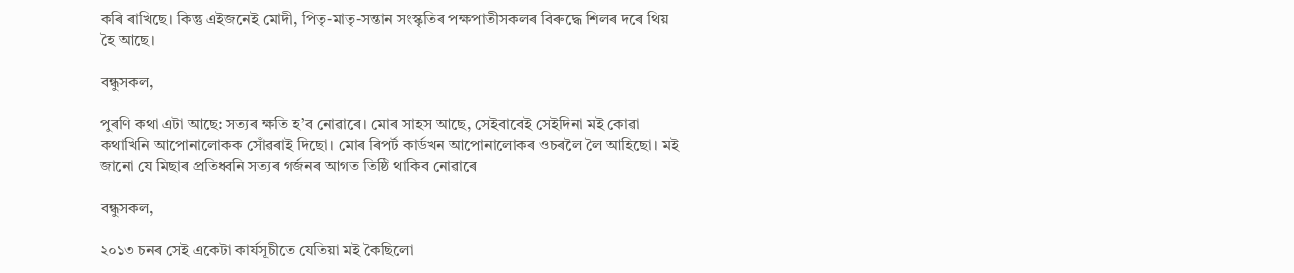কৰি ৰাখিছে। কিন্তু এইজনেই মোদী, পিতৃ-মাতৃ-সন্তান সংস্কৃতিৰ পক্ষপাতীসকলৰ বিৰুদ্ধে শিলৰ দৰে থিয় হৈ আছে।

বন্ধুসকল,

পুৰণি কথা এটা আছে: সত্যৰ ক্ষতি হ’ব নোৱাৰে। মোৰ সাহস আছে, সেইবাবেই সেইদিনা মই কোৱা কথাখিনি আপোনালোকক সোঁৱৰাই দিছো। মোৰ ৰিপৰ্ট কাৰ্ডখন আপোনালোকৰ ওচৰলৈ লৈ আহিছো। মই জানো যে মিছাৰ প্ৰতিধ্বনি সত্যৰ গৰ্জনৰ আগত তিষ্ঠি থাকিব নোৱাৰে

বন্ধুসকল,

২০১৩ চনৰ সেই একেটা কাৰ্যসূচীতে যেতিয়া মই কৈছিলো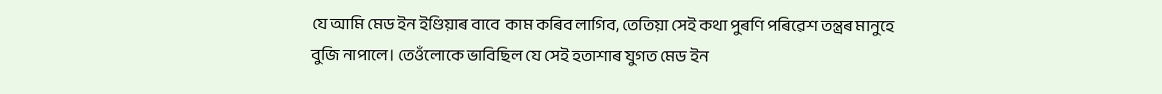যে আমি মেড ইন ইণ্ডিয়াৰ বাবে  কাম কৰিব লাগিব, তেতিয়া সেই কথা পুৰণি পৰিৱেশ তন্ত্ৰৰ মানুহে বুজি নাপালে। তেওঁলোকে ভাবিছিল যে সেই হতাশাৰ যুগত মেড ইন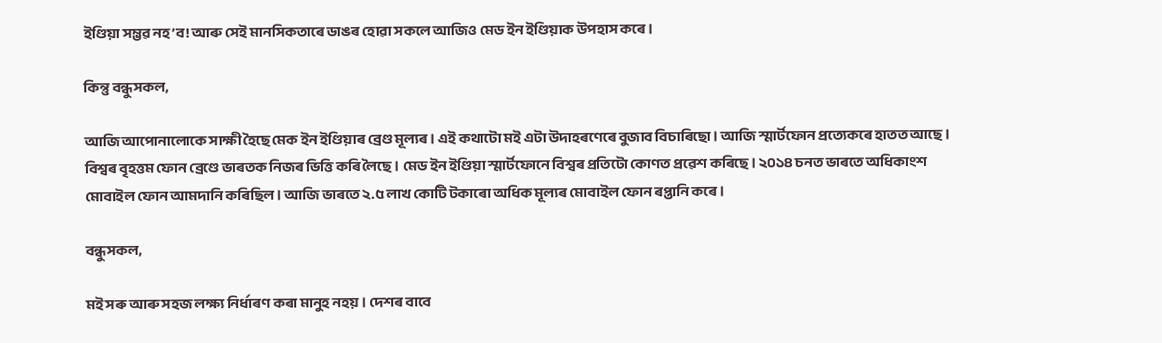ইণ্ডিয়া সম্ভৱ নহ’ব! আৰু সেই মানসিকতাৰে ডাঙৰ হোৱা সকলে আজিও মেড ইন ইণ্ডিয়াক উপহাস কৰে।

কিন্তু বন্ধুসকল,

আজি আপোনালোকে সাক্ষী হৈছে মেক ইন ইণ্ডিয়াৰ ব্ৰেণ্ড মূল্যৰ। এই কথাটো মই এটা উদাহৰণেৰে বুজাব বিচাৰিছো। আজি স্মাৰ্টফোন প্ৰত্যেকৰে হাতত আছে। বিশ্বৰ বৃহত্তম ফোন ব্ৰেণ্ডে ভাৰতক নিজৰ ভিত্তি কৰি লৈছে। মেড ইন ইণ্ডিয়া স্মাৰ্টফোনে বিশ্বৰ প্ৰতিটো কোণত প্ৰৱেশ কৰিছে। ২০১৪ চনত ভাৰতে অধিকাংশ মোবাইল ফোন আমদানি কৰিছিল। আজি ভাৰতে ২.৫ লাখ কোটি টকাৰো অধিক মূল্যৰ মোবাইল ফোন ৰপ্তানি কৰে।

বন্ধুসকল,

মই সৰু আৰু সহজ লক্ষ্য নিৰ্ধাৰণ কৰা মানুহ নহয়। দেশৰ বাবে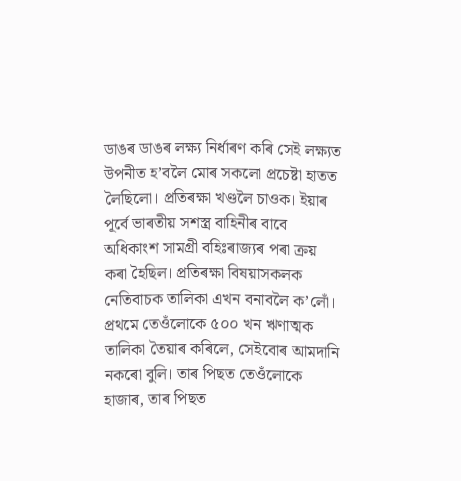ডাঙৰ ডাঙৰ লক্ষ্য নিৰ্ধাৰণ কৰি সেই লক্ষ্যত উপনীত হ’বলৈ মোৰ সকলো প্ৰচেষ্টা হাতত লৈছিলো। প্ৰতিৰক্ষা খণ্ডলৈ চাওক। ইয়াৰ পূৰ্বে ভাৰতীয় সশস্ত্ৰ বাহিনীৰ বাবে অধিকাংশ সামগ্ৰী বহিঃৰাজ্যৰ পৰা ক্ৰয় কৰা হৈছিল। প্ৰতিৰক্ষা বিষয়াসকলক নেতিবাচক তালিকা এখন বনাবলৈ ক’লোঁ। প্ৰথমে তেওঁলোকে ৫০০ খন ঋণাত্মক তালিকা তৈয়াৰ কৰিলে, সেইবোৰ আমদানি নকৰো বুলি। তাৰ পিছত তেওঁলোকে হাজাৰ, তাৰ পিছত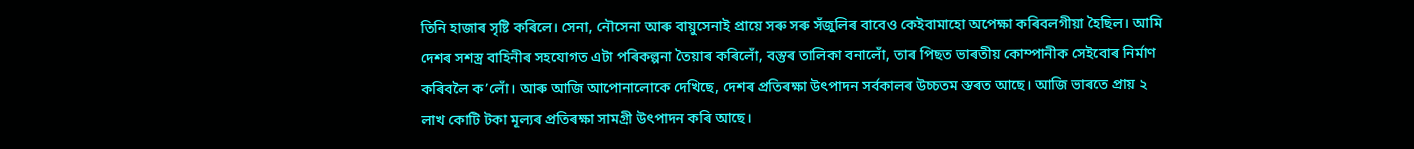তিনি হাজাৰ সৃষ্টি কৰিলে। সেনা, নৌসেনা আৰু বায়ুসেনাই প্ৰায়ে সৰু সৰু সঁজুলিৰ বাবেও কেইবামাহো অপেক্ষা কৰিবলগীয়া হৈছিল। আমি দেশৰ সশস্ত্ৰ বাহিনীৰ সহযোগত এটা পৰিকল্পনা তৈয়াৰ কৰিলোঁ, বস্তুৰ তালিকা বনালোঁ, তাৰ পিছত ভাৰতীয় কোম্পানীক সেইবোৰ নিৰ্মাণ কৰিবলৈ ক’লোঁ। আৰু আজি আপোনালোকে দেখিছে, দেশৰ প্ৰতিৰক্ষা উৎপাদন সৰ্বকালৰ উচ্চতম স্তৰত আছে। আজি ভাৰতে প্ৰায় ২ লাখ কোটি টকা মূল্যৰ প্ৰতিৰক্ষা সামগ্ৰী উৎপাদন কৰি আছে।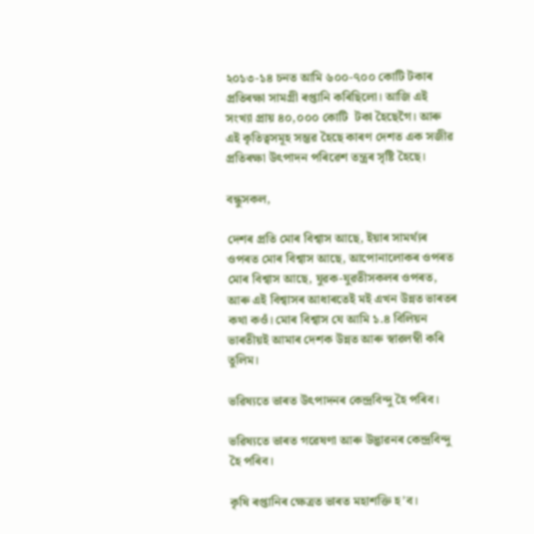২০১৩-১৪ চনত আমি ৬০০-৭০০ কোটি টকাৰ প্ৰতিৰক্ষা সামগ্ৰী ৰপ্তানি কৰিছিলো। আজি এই সংখ্যা প্ৰায় ৪০,০০০ কোটি  টকা হৈছেগৈ। আৰু এই কৃতিত্বসমূহ সম্ভৱ হৈছে কাৰণ দেশত এক সজীৱ প্ৰতিৰক্ষা উৎপাদন পৰিৱেশ তন্ত্ৰৰ সৃষ্টি হৈছে।

বন্ধুসকল,

দেশৰ প্ৰতি মোৰ বিশ্বাস আছে, ইয়াৰ সামৰ্থ্যৰ ওপৰত মোৰ বিশ্বাস আছে, আপোনালোকৰ ওপৰত মোৰ বিশ্বাস আছে, যুৱক-যুৱতীসকলৰ ওপৰত,  আৰু এই বিশ্বাসৰ আধাৰতেই মই এখন উন্নত ভাৰতৰ কথা কওঁ। মোৰ বিশ্বাস যে আমি ১.৪ বিলিয়ন ভাৰতীয়ই আমাৰ দেশক উন্নত আৰু স্বাৱলম্বী কৰি তুলিম।

ভৱিষ্যতে ভাৰত উৎপাদনৰ কেন্দ্ৰবিন্দু হৈ পৰিব।

ভৱিষ্যতে ভাৰত গৱেষণা আৰু উদ্ভাৱনৰ কেন্দ্ৰবিন্দু হৈ পৰিব।

কৃষি ৰপ্তানিৰ ক্ষেত্ৰত ভাৰত মহাশক্তি হ’ব।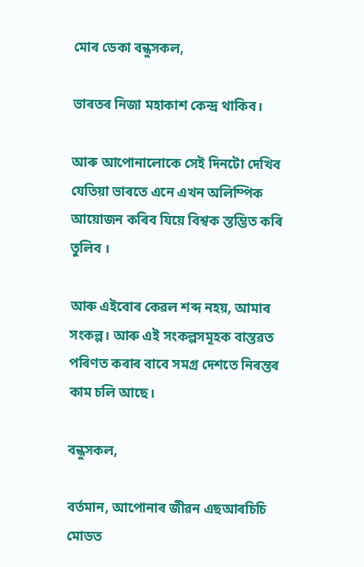মোৰ ডেকা বন্ধুসকল,

ভাৰতৰ নিজা মহাকাশ কেন্দ্ৰ থাকিব।

আৰু আপোনালোকে সেই দিনটো দেখিব যেতিয়া ভাৰতে এনে এখন অলিম্পিক আয়োজন কৰিব যিয়ে বিশ্বক স্তম্ভিত কৰি  তুলিব ।

আৰু এইবোৰ কেৱল শব্দ নহয়, আমাৰ সংকল্প। আৰু এই সংকল্পসমূহক বাস্তৱত পৰিণত কৰাৰ বাবে সমগ্ৰ দেশতে নিৰন্তৰ কাম চলি আছে।

বন্ধুসকল,

বৰ্তমান, আপোনাৰ জীৱন এছআৰচিচি মোডত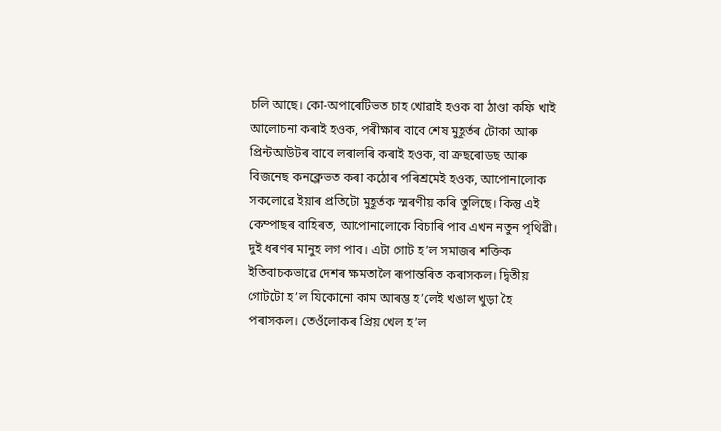চলি আছে। কো-অপাৰেটিভত চাহ খোৱাই হওক বা ঠাণ্ডা কফি খাই  আলোচনা কৰাই হওক, পৰীক্ষাৰ বাবে শেষ মুহূৰ্তৰ টোকা আৰু প্ৰিন্টআউটৰ বাবে লৰালৰি কৰাই হওক, বা ক্ৰছৰোডছ আৰু বিজনেছ কনক্লেভত কৰা কঠোৰ পৰিশ্ৰমেই হওক, আপোনালোক সকলোৱে ইয়াৰ প্ৰতিটো মুহূৰ্তক স্মৰণীয় কৰি তুলিছে। কিন্তু এই কেম্পাছৰ বাহিৰত, আপোনালোকে বিচাৰি পাব এখন নতুন পৃথিৱী। দুই ধৰণৰ মানুহ লগ পাব। এটা গোট হ’ল সমাজৰ শক্তিক ইতিবাচকভাৱে দেশৰ ক্ষমতালৈ ৰূপান্তৰিত কৰাসকল। দ্বিতীয় গোটটো হ’ল যিকোনো কাম আৰম্ভ হ’লেই খঙাল খুড়া হৈ পৰাসকল। তেওঁলোকৰ প্ৰিয় খেল হ’ল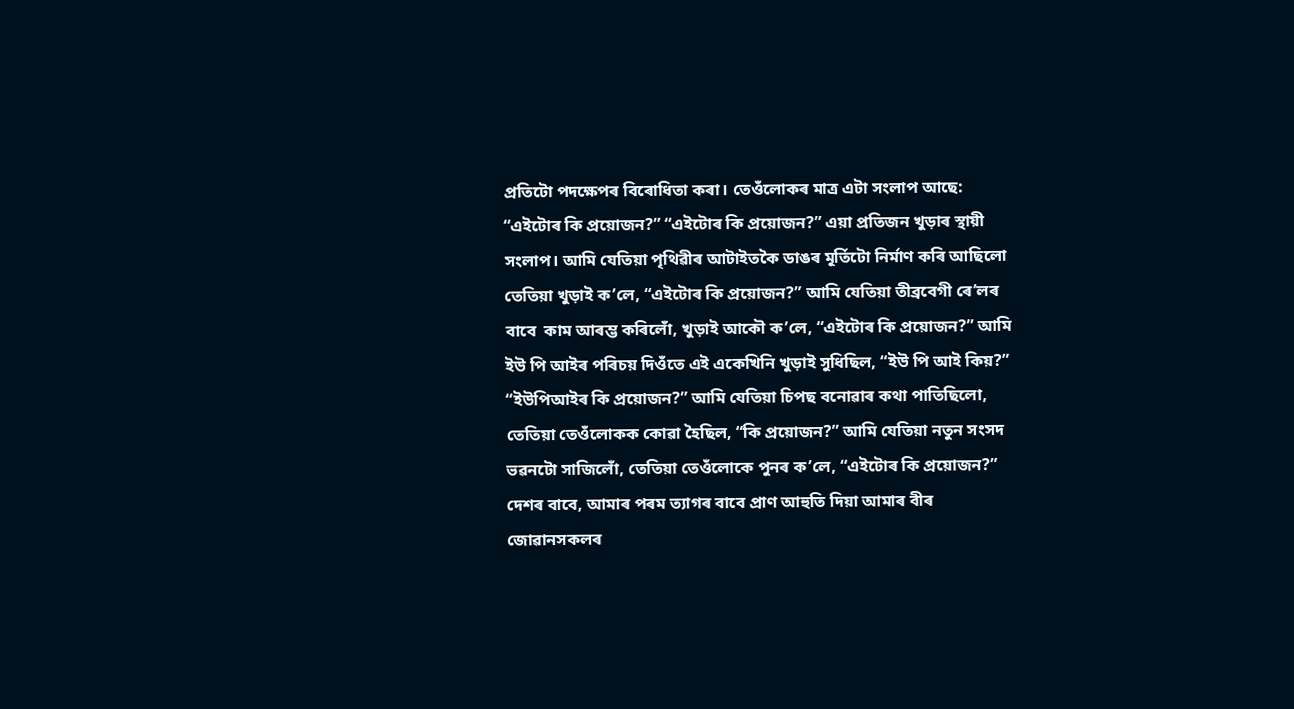প্ৰতিটো পদক্ষেপৰ বিৰোধিতা কৰা। তেওঁলোকৰ মাত্ৰ এটা সংলাপ আছে: “এইটোৰ কি প্ৰয়োজন?” “এইটোৰ কি প্ৰয়োজন?” এয়া প্ৰতিজন খুড়াৰ স্থায়ী সংলাপ। আমি যেতিয়া পৃথিৱীৰ আটাইতকৈ ডাঙৰ মূৰ্তিটো নিৰ্মাণ কৰি আছিলো তেতিয়া খুড়াই ক’লে, “এইটোৰ কি প্ৰয়োজন?” আমি যেতিয়া তীব্ৰবেগী ৰে’লৰ বাবে  কাম আৰম্ভ কৰিলোঁ, খুড়াই আকৌ ক’লে, “এইটোৰ কি প্ৰয়োজন?” আমি ইউ পি আইৰ পৰিচয় দিওঁতে এই একেখিনি খুড়াই সুধিছিল, “ইউ পি আই কিয়?” “ইউপিআইৰ কি প্ৰয়োজন?” আমি যেতিয়া চিপছ বনোৱাৰ কথা পাতিছিলো, তেতিয়া তেওঁলোকক কোৱা হৈছিল, “কি প্ৰয়োজন?” আমি যেতিয়া নতুন সংসদ ভৱনটো সাজিলোঁ, তেতিয়া তেওঁলোকে পুনৰ ক’লে, “এইটোৰ কি প্ৰয়োজন?” দেশৰ বাবে, আমাৰ পৰম ত্যাগৰ বাবে প্ৰাণ আহুতি দিয়া আমাৰ বীৰ জোৱানসকলৰ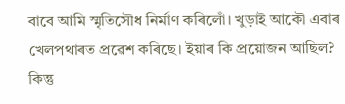বাবে আমি স্মৃতিসৌধ নিৰ্মাণ কৰিলোঁ। খুড়াই আকৌ এবাৰ খেলপথাৰত প্ৰৱেশ কৰিছে। ইয়াৰ কি প্ৰয়োজন আছিল? কিন্তু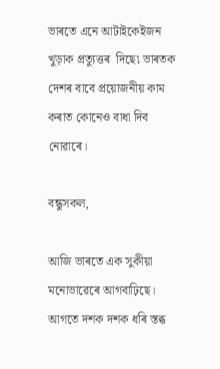ভাৰতে এনে আটাইকেইজন খুড়াক প্ৰত্যুত্তৰ  দিছে৷ ভাৰতক দেশৰ বাবে প্ৰয়োজনীয় কাম কৰাত কোনেও বাধা দিব নোৱাৰে।

বন্ধুসকল,

আজি ভাৰতে এক সুকীয়া মনোভাৱেৰে আগবাঢ়িছে। আগতে দশক দশক ধৰি স্তব্ধ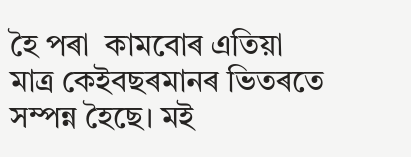হৈ পৰা  কামবোৰ এতিয়া মাত্ৰ কেইবছৰমানৰ ভিতৰতে সম্পন্ন হৈছে। মই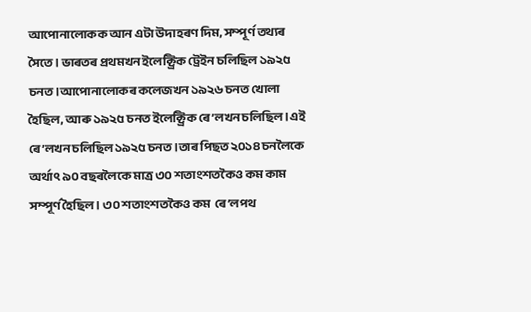আপোনালোকক আন এটা উদাহৰণ দিম, সম্পূৰ্ণ তথ্যৰ সৈতে। ভাৰতৰ প্ৰথমখন ইলেক্ট্ৰিক ট্ৰেইন চলিছিল ১৯২৫ চনত।আপোনালোকৰ কলেজখন ১৯২৬ চনত খোলা হৈছিল, আৰু ১৯২৫ চনত ইলেক্ট্ৰিক ৰে’লখন চলিছিল।এই   ৰে’লখন চলিছিল ১৯২৫ চনত।তাৰ পিছত ২০১৪ চনলৈকে অৰ্থাৎ ৯০ বছৰলৈকে মাত্ৰ ৩০ শতাংশতকৈও কম কাম সম্পূৰ্ণ হৈছিল। ৩০ শতাংশতকৈও কম  ৰে’লপথ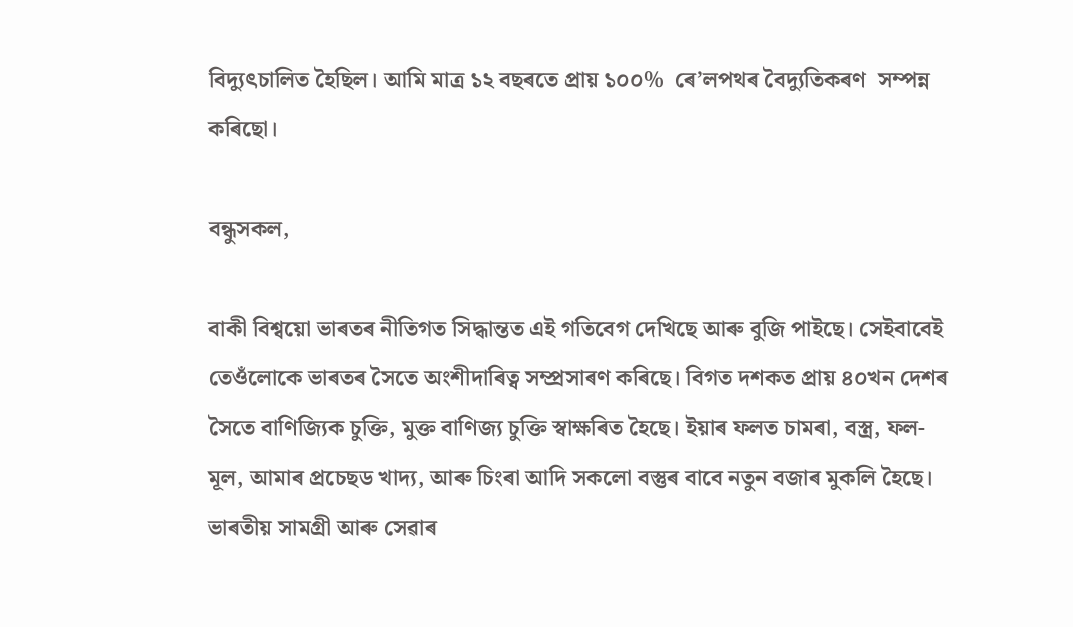বিদ্যুৎচালিত হৈছিল। আমি মাত্ৰ ১২ বছৰতে প্ৰায় ১০০%  ৰে’লপথৰ বৈদ্যুতিকৰণ  সম্পন্ন কৰিছো।

বন্ধুসকল,

বাকী বিশ্বয়ো ভাৰতৰ নীতিগত সিদ্ধান্তত এই গতিবেগ দেখিছে আৰু বুজি পাইছে। সেইবাবেই তেওঁলোকে ভাৰতৰ সৈতে অংশীদাৰিত্ব সম্প্ৰসাৰণ কৰিছে। বিগত দশকত প্ৰায় ৪০খন দেশৰ সৈতে বাণিজ্যিক চুক্তি, মুক্ত বাণিজ্য চুক্তি স্বাক্ষৰিত হৈছে। ইয়াৰ ফলত চামৰা, বস্ত্ৰ, ফল-মূল, আমাৰ প্ৰচেছড খাদ্য, আৰু চিংৰা আদি সকলো বস্তুৰ বাবে নতুন বজাৰ মুকলি হৈছে। ভাৰতীয় সামগ্ৰী আৰু সেৱাৰ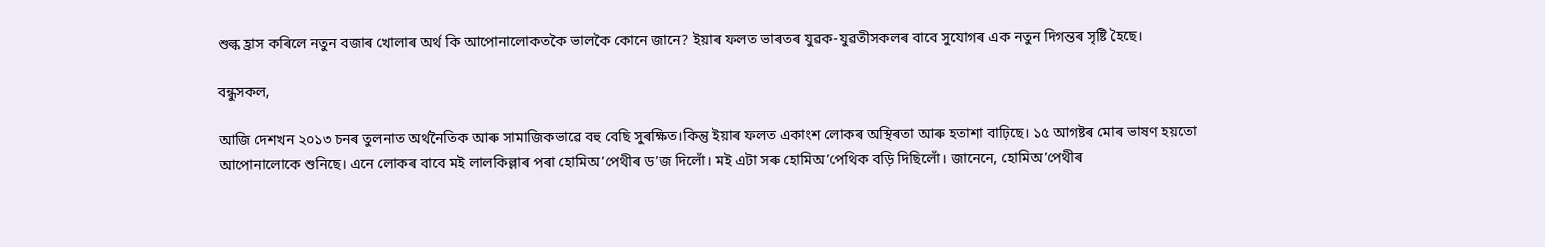শুল্ক হ্ৰাস কৰিলে নতুন বজাৰ খোলাৰ অৰ্থ কি আপোনালোকতকৈ ভালকৈ কোনে জানে? ইয়াৰ ফলত ভাৰতৰ যুৱক-যুৱতীসকলৰ বাবে সুযোগৰ এক নতুন দিগন্তৰ সৃষ্টি হৈছে।

বন্ধুসকল,

আজি দেশখন ২০১৩ চনৰ তুলনাত অৰ্থনৈতিক আৰু সামাজিকভাৱে বহু বেছি সুৰক্ষিত।কিন্তু ইয়াৰ ফলত একাংশ লোকৰ অস্থিৰতা আৰু হতাশা বাঢ়িছে। ১৫ আগষ্টৰ মোৰ ভাষণ হয়তো আপোনালোকে শুনিছে। এনে লোকৰ বাবে মই লালকিল্লাৰ পৰা হোমিঅ’পেথীৰ ড’জ দিলোঁ। মই এটা সৰু হোমিঅ’পেথিক বড়ি দিছিলোঁ। জানেনে, হোমিঅ’পেথীৰ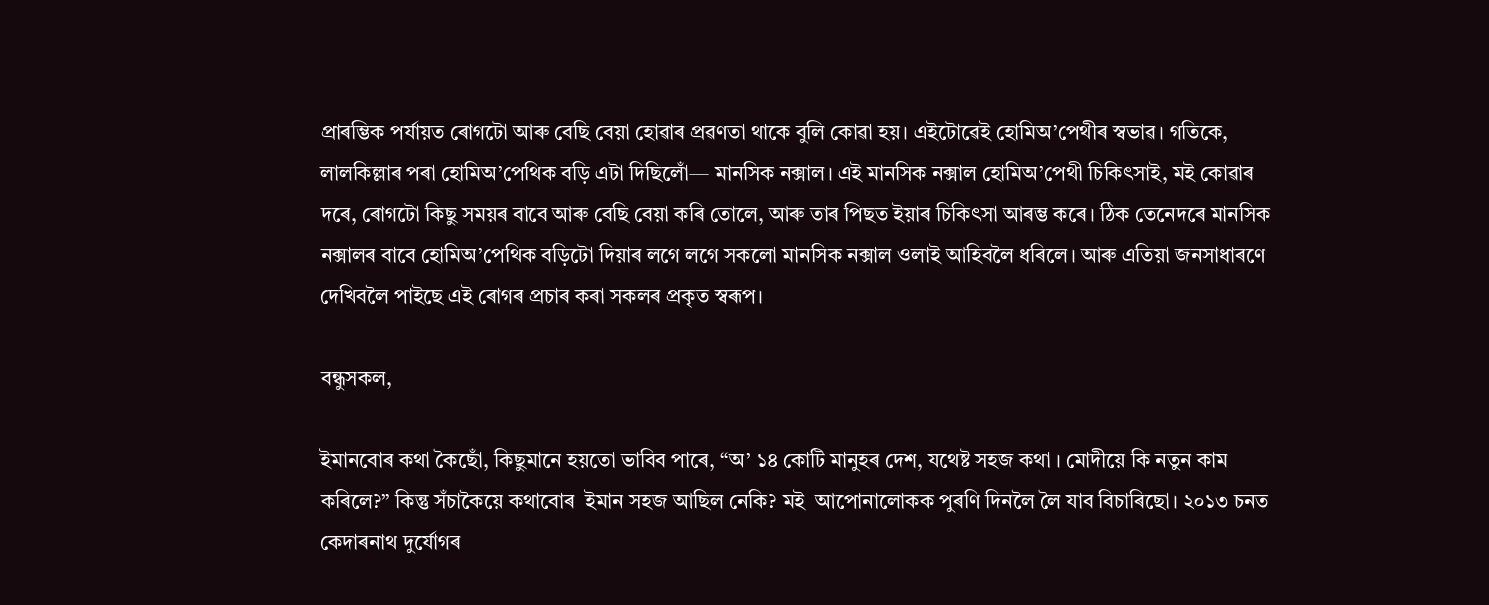প্ৰাৰম্ভিক পৰ্যায়ত ৰোগটো আৰু বেছি বেয়া হোৱাৰ প্ৰৱণতা থাকে বুলি কোৱা হয়। এইটোৱেই হোমিঅ’পেথীৰ স্বভাৱ। গতিকে, লালকিল্লাৰ পৰা হোমিঅ’পেথিক বড়ি এটা দিছিলোঁ— মানসিক নক্সাল। এই মানসিক নক্সাল হোমিঅ’পেথী চিকিৎসাই, মই কোৱাৰ দৰে, ৰোগটো কিছু সময়ৰ বাবে আৰু বেছি বেয়া কৰি তোলে, আৰু তাৰ পিছত ইয়াৰ চিকিৎসা আৰম্ভ কৰে। ঠিক তেনেদৰে মানসিক নক্সালৰ বাবে হোমিঅ’পেথিক বড়িটো দিয়াৰ লগে লগে সকলো মানসিক নক্সাল ওলাই আহিবলৈ ধৰিলে। আৰু এতিয়া জনসাধাৰণে দেখিবলৈ পাইছে এই ৰোগৰ প্ৰচাৰ কৰা সকলৰ প্ৰকৃত স্বৰূপ।

বন্ধুসকল,

ইমানবোৰ কথা কৈছোঁ, কিছুমানে হয়তো ভাবিব পাৰে, “অ’ ১৪ কোটি মানুহৰ দেশ, যথেষ্ট সহজ কথা । মোদীয়ে কি নতুন কাম কৰিলে?” কিন্তু সঁচাকৈয়ে কথাবোৰ  ইমান সহজ আছিল নেকি? মই  আপোনালোকক পুৰণি দিনলৈ লৈ যাব বিচাৰিছো। ২০১৩ চনত কেদাৰনাথ দুৰ্যোগৰ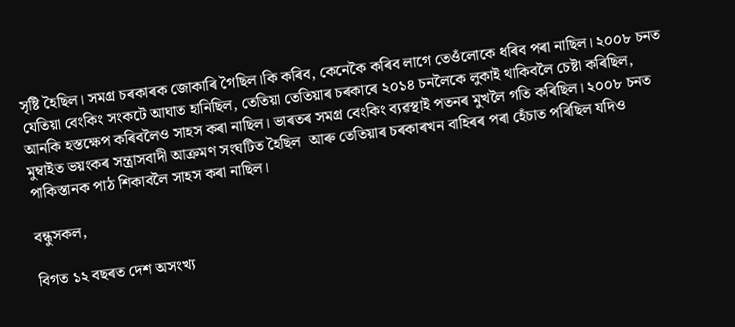সৃষ্টি হৈছিল। সমগ্ৰ চৰকাৰক জোকাৰি গৈছিল।কি কৰিব, কেনেকৈ কৰিব লাগে তেওঁলোকে ধৰিব পৰা নাছিল। ২০০৮ চনত যেতিয়া বেংকিং সংকটে আঘাত হানিছিল, তেতিয়া তেতিয়াৰ চৰকাৰে ২০১৪ চনলৈকে লুকাই থাকিবলৈ চেষ্টা কৰিছিল, আনকি হস্তক্ষেপ কৰিবলৈও সাহস কৰা নাছিল। ভাৰতৰ সমগ্ৰ বেংকিং ব্যৱস্থাই পতনৰ মুখলৈ গতি কৰিছিল। ২০০৮ চনত মুম্বাইত ভয়ংকৰ সন্ত্ৰাসবাদী আক্ৰমণ সংঘটিত হৈছিল  আৰু তেতিয়াৰ চৰকাৰখন বাহিৰৰ পৰা হেঁচাত পৰিছিল যদিও পাকিস্তানক পাঠ শিকাবলৈ সাহস কৰা নাছিল।

বন্ধুসকল,

বিগত ১২ বছৰত দেশ অসংখ্য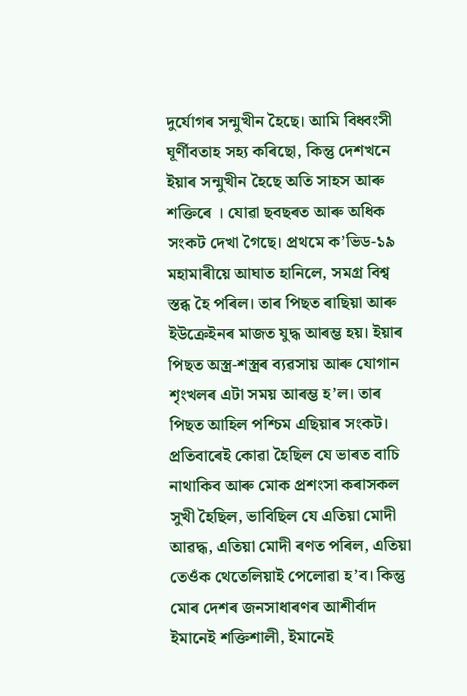দুৰ্যোগৰ সন্মুখীন হৈছে। আমি বিধ্বংসী  ঘূৰ্ণীবতাহ সহ্য কৰিছো, কিন্তু দেশখনে ইয়াৰ সন্মুখীন হৈছে অতি সাহস আৰু শক্তিৰে । যোৱা ছবছৰত আৰু অধিক সংকট দেখা গৈছে। প্ৰথমে ক’ভিড-১৯ মহামাৰীয়ে আঘাত হানিলে, সমগ্ৰ বিশ্ব স্তব্ধ হৈ পৰিল। তাৰ পিছত ৰাছিয়া আৰু ইউক্ৰেইনৰ মাজত যুদ্ধ আৰম্ভ হয়। ইয়াৰ পিছত অস্ত্ৰ-শস্ত্ৰৰ ব্যৱসায় আৰু যোগান শৃংখলৰ এটা সময় আৰম্ভ হ’ল। তাৰ পিছত আহিল পশ্চিম এছিয়াৰ সংকট। প্ৰতিবাৰেই কোৱা হৈছিল যে ভাৰত বাচি নাথাকিব আৰু মোক প্ৰশংসা কৰাসকল সুখী হৈছিল, ভাবিছিল যে এতিয়া মোদী আৱদ্ধ, এতিয়া মোদী ৰণত পৰিল, এতিয়া তেওঁক থেতেলিয়াই পেলোৱা হ’ব। কিন্তু মোৰ দেশৰ জনসাধাৰণৰ আশীৰ্বাদ ইমানেই শক্তিশালী, ইমানেই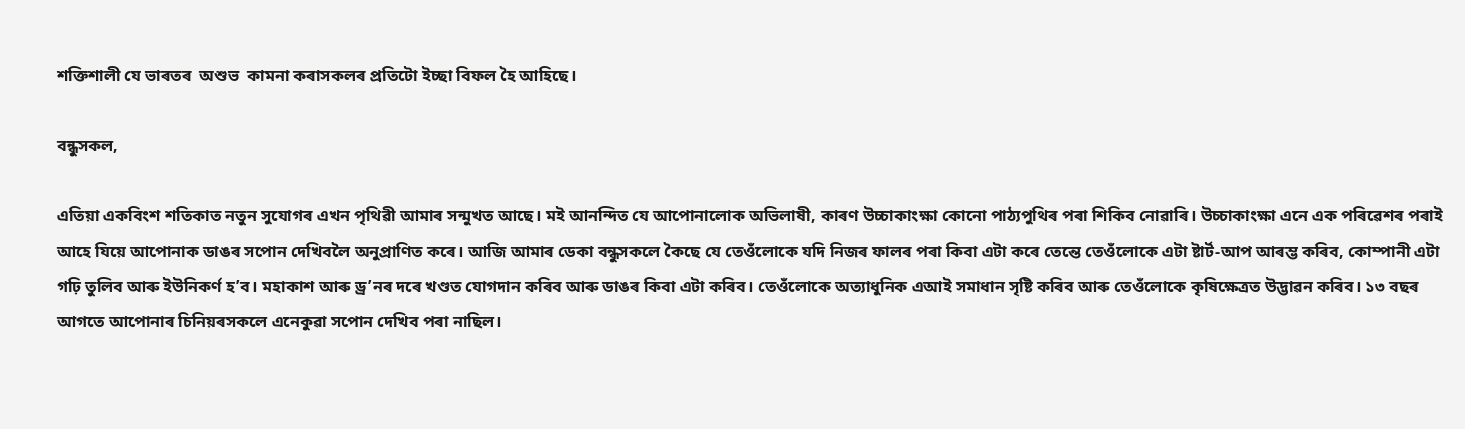শক্তিশালী যে ভাৰতৰ  অশুভ  কামনা কৰাসকলৰ প্ৰতিটো ইচ্ছা বিফল হৈ আহিছে।

বন্ধুসকল,

এতিয়া একবিংশ শতিকাত নতুন সুযোগৰ এখন পৃথিৱী আমাৰ সন্মুখত আছে। মই আনন্দিত যে আপোনালোক অভিলাষী, কাৰণ উচ্চাকাংক্ষা কোনো পাঠ্যপুথিৰ পৰা শিকিব নোৱাৰি। উচ্চাকাংক্ষা এনে এক পৰিৱেশৰ পৰাই আহে যিয়ে আপোনাক ডাঙৰ সপোন দেখিবলৈ অনুপ্ৰাণিত কৰে। আজি আমাৰ ডেকা বন্ধুসকলে কৈছে যে তেওঁলোকে যদি নিজৰ ফালৰ পৰা কিবা এটা কৰে তেন্তে তেওঁলোকে এটা ষ্টাৰ্ট-আপ আৰম্ভ কৰিব, কোম্পানী এটা গঢ়ি তুলিব আৰু ইউনিকৰ্ণ হ’ব। মহাকাশ আৰু ড্ৰ’নৰ দৰে খণ্ডত যোগদান কৰিব আৰু ডাঙৰ কিবা এটা কৰিব। তেওঁলোকে অত্যাধুনিক এআই সমাধান সৃষ্টি কৰিব আৰু তেওঁলোকে কৃষিক্ষেত্ৰত উদ্ভাৱন কৰিব। ১৩ বছৰ আগতে আপোনাৰ চিনিয়ৰসকলে এনেকুৱা সপোন দেখিব পৰা নাছিল।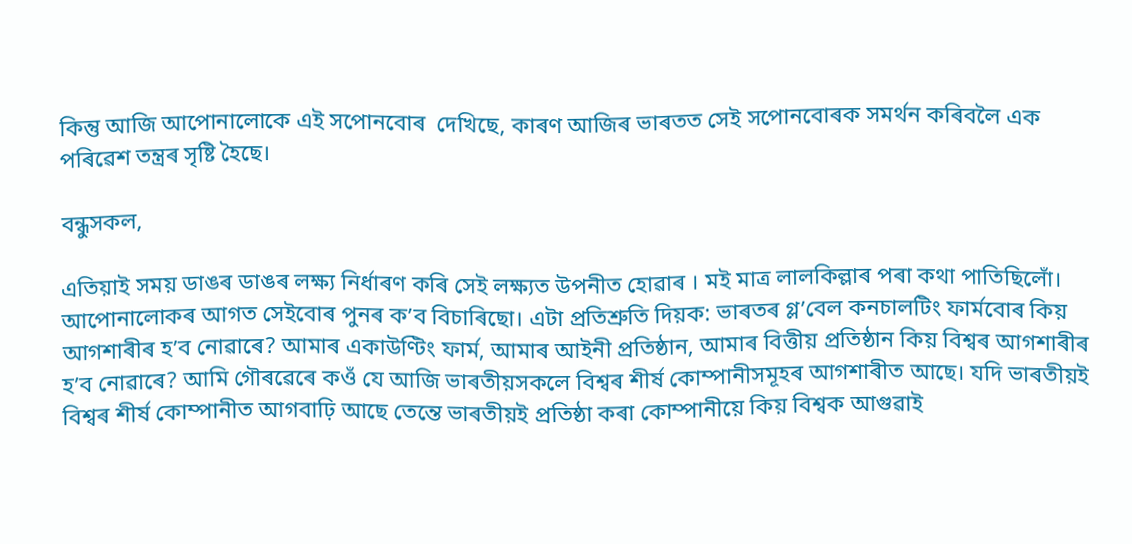কিন্তু আজি আপোনালোকে এই সপোনবোৰ  দেখিছে, কাৰণ আজিৰ ভাৰতত সেই সপোনবোৰক সমৰ্থন কৰিবলৈ এক পৰিৱেশ তন্ত্ৰৰ সৃষ্টি হৈছে।

বন্ধুসকল,

এতিয়াই সময় ডাঙৰ ডাঙৰ লক্ষ্য নিৰ্ধাৰণ কৰি সেই লক্ষ্যত উপনীত হোৱাৰ । মই মাত্ৰ লালকিল্লাৰ পৰা কথা পাতিছিলোঁ। আপোনালোকৰ আগত সেইবোৰ পুনৰ ক’ব বিচাৰিছো। এটা প্ৰতিশ্ৰুতি দিয়ক: ভাৰতৰ গ্ল’বেল কনচালটিং ফাৰ্মবোৰ কিয় আগশাৰীৰ হ’ব নোৱাৰে? আমাৰ একাউণ্টিং ফাৰ্ম, আমাৰ আইনী প্ৰতিষ্ঠান, আমাৰ বিত্তীয় প্ৰতিষ্ঠান কিয় বিশ্বৰ আগশাৰীৰ হ’ব নোৱাৰে? আমি গৌৰৱেৰে কওঁ যে আজি ভাৰতীয়সকলে বিশ্বৰ শীৰ্ষ কোম্পানীসমূহৰ আগশাৰীত আছে। যদি ভাৰতীয়ই বিশ্বৰ শীৰ্ষ কোম্পানীত আগবাঢ়ি আছে তেন্তে ভাৰতীয়ই প্ৰতিষ্ঠা কৰা কোম্পানীয়ে কিয় বিশ্বক আগুৱাই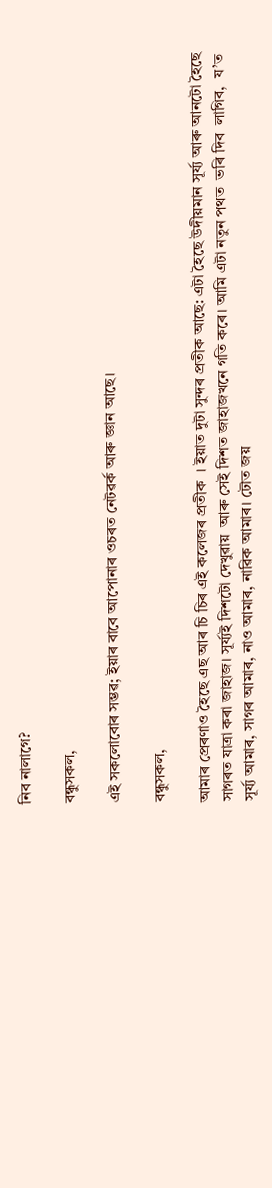নিব নালাগে?

বন্ধুসকল,

এই সকলোবোৰ সম্ভৱ; ইয়াৰ বাবে আপোনাৰ ওচৰত নেটৱৰ্ক আৰু জ্ঞান আছে।

বন্ধুসকল,

আমাৰ প্ৰেৰণাও হৈছে এছ আৰ চি চিৰ এই কলেজৰ প্ৰতীক  । ইয়াত দুটা সুন্দৰ প্ৰতীক আছে: এটা হৈছে উদীয়মান সূৰ্য্য আৰু আনটো হৈছে সাগৰত যাত্ৰা কৰা জাহাজ। সূৰ্য্যই দিশটো দেখুৱায়  আৰু সেই দিশত জাহাজখনে গতি কৰে। আমি এটা নতুন পথত  ভৰি দিব  লাগিব,  য’ত সূৰ্য্য আমাৰ, সাগৰ আমাৰ, নাও আমাৰ, নাৱিক আমাৰ। ঢৌত জয়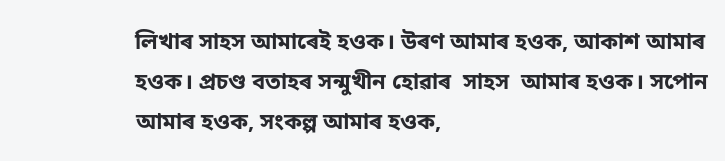লিখাৰ সাহস আমাৰেই হওক। উৰণ আমাৰ হওক, আকাশ আমাৰ হওক। প্ৰচণ্ড বতাহৰ সন্মুখীন হোৱাৰ  সাহস  আমাৰ হওক। সপোন আমাৰ হওক, সংকল্প আমাৰ হওক,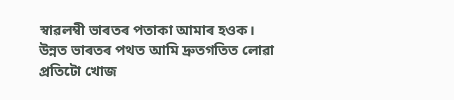স্বাৱলম্বী ভাৰতৰ পতাকা আমাৰ হওক। উন্নত ভাৰতৰ পথত আমি দ্ৰুতগতিত লোৱা প্ৰতিটো খোজ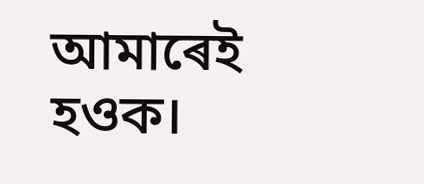আমাৰেই হওক।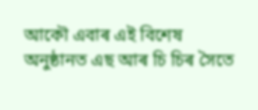আকৌ এবাৰ এই বিশেষ অনুষ্ঠানত এছ আৰ চি চিৰ সৈতে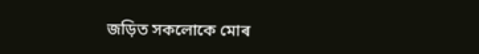জড়িত সকলোকে মোৰ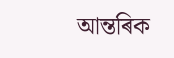আন্তৰিক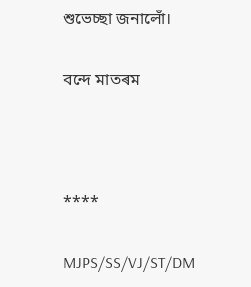শুভেচ্ছা জনালোঁ।

বন্দে মাতৰম



****

MJPS/SS/VJ/ST/DM